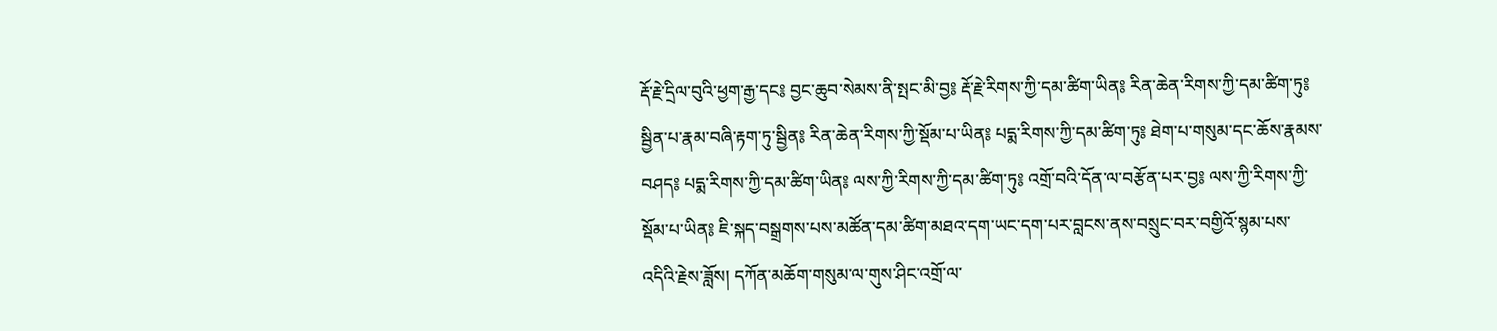རྡོ་རྗེ་དྲིལ་བུའི་ཕྱག་རྒྱ་དང༔ བྱང་ཆུབ་སེམས་ནི་སྤང་མི་བྱ༔ རྡོ་རྗེ་རིགས་ཀྱི་དམ་ཚིག་ཡིན༔ རིན་ཆེན་རིགས་ཀྱི་དམ་ཚིག་ཏུ༔ སྦྱིན་པ་རྣམ་བཞི་རྟག་ཏུ་སྦྱིན༔ རིན་ཆེན་རིགས་ཀྱི་སྡོམ་པ་ཡིན༔ པདྨ་རིགས་ཀྱི་དམ་ཚིག་ཏུ༔ ཐེག་པ་གསུམ་དང་ཆོས་རྣམས་བཤད༔ པདྨ་རིགས་ཀྱི་དམ་ཚིག་ཡིན༔ ལས་ཀྱི་རིགས་ཀྱི་དམ་ཚིག་ཏུ༔ འགྲོ་བའི་དོན་ལ་བརྩོན་པར་བྱ༔ ལས་ཀྱི་རིགས་ཀྱི་སྡོམ་པ་ཡིན༔ ཇི་སྐད་བསྒྲགས་པས་མཚོན་དམ་ཚིག་མཐའ་དག་ཡང་དག་པར་བླངས་ནས་བསྲུང་བར་བགྱིའོ་སྙམ་པས་འདིའི་རྗེས་ཟློས། དཀོན་མཆོག་གསུམ་ལ་གུས་ཤིང་འགྲོ་ལ་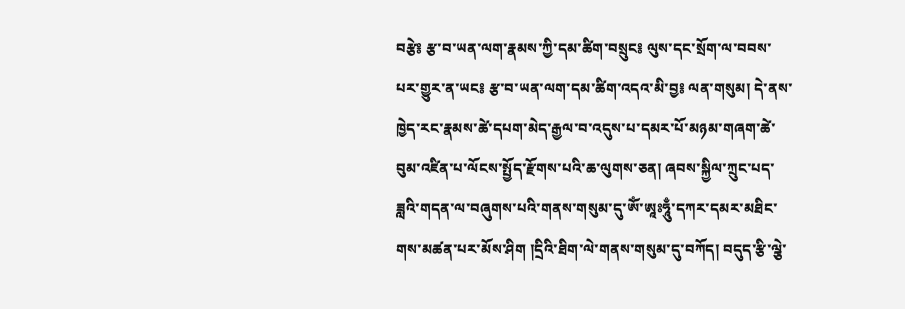བརྩེ༔ རྩ་བ་ཡན་ལག་རྣམས་ཀྱི་དམ་ཚིག་བསྲུང༔ ལུས་དང་སྲོག་ལ་བབས་པར་གྱུར་ན་ཡང༔ རྩ་བ་ཡན་ལག་དམ་ཚིག་འདའ་མི་བྱ༔ ལན་གསུམ། དེ་ནས་ཁྱེད་རང་རྣམས་ཚེ་དཔག་མེད་རྒྱལ་བ་འདུས་པ་དམར་པོ་མཉམ་གཞག་ཚེ་བུམ་འཛིན་པ་ལོངས་སྤྱོད་རྫོགས་པའི་ཆ་ལུགས་ཅན། ཞབས་སྐྱིལ་ཀྲུང་པད་ཟླའི་གདན་ལ་བཞུགས་པའི་གནས་གསུམ་དུ་ཨོཾ་ཨཱཿཧཱུྃ་དཀར་དམར་མཐིང་གས་མཚན་པར་མོས་ཤིག །དྲིའི་ཐིག་ལེ་གནས་གསུམ་དུ་བཀོད། བདུད་རྩི་ལྕེ་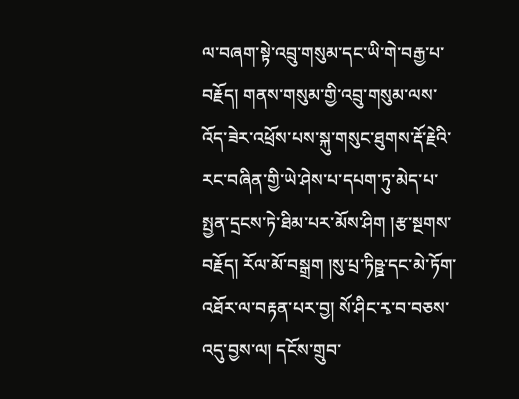ལ་བཞག་སྟེ་འབྲུ་གསུམ་དང་ཡི་གེ་བརྒྱ་པ་བརྗོད། གནས་གསུམ་གྱི་འབྲུ་གསུམ་ལས་འོད་ཟེར་འཕྲོས་པས་སྐུ་གསུང་ཐུགས་རྡོ་རྗེའི་རང་བཞིན་གྱི་ཡེ་ཤེས་པ་དཔག་ཏུ་མེད་པ་སྤྱན་དྲངས་ཏེ་ཐིམ་པར་མོས་ཤིག །རྩ་སྔགས་བརྗོད། རོལ་མོ་བསྒྲག །སུ་པྲ་ཏིཥྛ་དང་མེ་ཏོག་འཐོར་ལ་བརྟན་པར་བྱ། སོ་ཤིང་རྭ་བ་བཅས་འདུ་བྱས་ལ། དངོས་གྲུབ་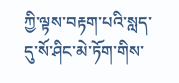ཀྱི་ལྟས་བརྟག་པའི་སླད་དུ་སོ་ཤིང་མེ་ཏོག་གིས་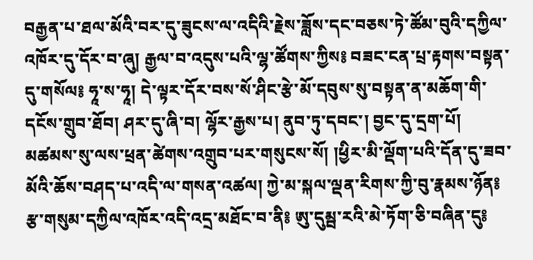བརྒྱན་པ་ཐལ་མོའི་བར་དུ་ཟུངས་ལ་འདིའི་རྗེས་ཟློས་དང་བཅས་ཏེ་ཚོམ་བུའི་དཀྱིལ་འཁོར་དུ་དོར་བ་ཞུ། རྒྱལ་བ་འདུས་པའི་ལྷ་ཚོགས་ཀྱིས༔ བཟང་ངན་པྲ་རྟགས་བསྟན་དུ་གསོལ༔ ཧཱ་ས་ཧཱ། དེ་ལྟར་དོར་བས་སོ་ཤིང་རྩེ་མོ་དབུས་སུ་བསྟན་ན་མཆོག་གི་དངོས་གྲུབ་ཐོབ། ཤར་དུ་ཞི་བ། ལྷོར་རྒྱས་པ། ནུབ་ཏུ་དབང་། བྱང་དུ་དྲག་པོ། མཚམས་སུ་ལས་ཕྲན་ཚེགས་འགྲུབ་པར་གསུངས་སོ། །ཕྱིར་མི་ལྡོག་པའི་དོན་དུ་ཟབ་མོའི་ཆོས་བཤད་པ་འདི་ལ་གསན་འཚལ། ཀྱེ་མ་སྐལ་ལྡན་རིགས་ཀྱི་བུ་རྣམས་ཉོན༔ རྩ་གསུམ་དཀྱིལ་འཁོར་འདི་འདྲ་མཐོང་བ་ནི༔ ཨུ་དུམྦ་རའི་མེ་ཏོག་ཅི་བཞིན་དུ༔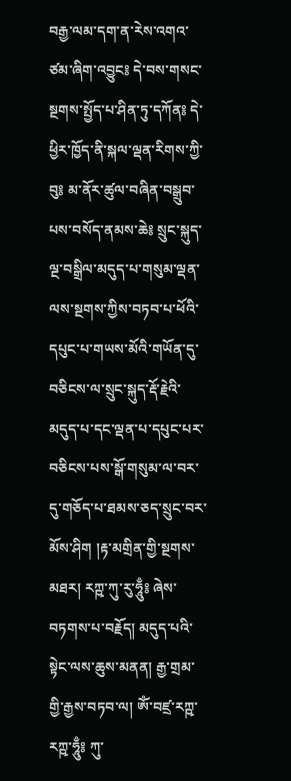བརྒྱ་ལམ་དག་ན་རེས་འགའ་ཙམ་ཞིག་འབྱུང༔ དེ་བས་གསང་སྔགས་སྤྱོད་པ་ཤིན་ཏུ་དཀོན༔ དེ་ཕྱིར་ཁྱོད་ནི་སྐལ་ལྡན་རིགས་ཀྱི་བུ༔ མ་ནོར་ཚུལ་བཞིན་བསྒྲུབ་པས་བསོད་ནམས་ཆེ༔ སྲུང་སྐུད་ལྔ་བསྒྲིལ་མདུད་པ་གསུམ་ལྡན་ལས་སྔགས་ཀྱིས་བཏབ་པ་ཕོའི་དཔུང་པ་གཡས་མོའི་གཡོན་དུ་བཅིངས་ལ་སྲུང་སྐུད་རྡོ་རྗེའི་མདུད་པ་དང་ལྡན་པ་དཔུང་པར་བཅིངས་པས་སྒོ་གསུམ་ལ་བར་དུ་གཅོད་པ་ཐམས་ཅད་སྲུང་བར་མོས་ཤིག །རྟ་མགྲིན་གྱི་སྔགས་མཐར། རཀྵ་ཀུ་རུ་ཧཱུྃ༔ ཞེས་བཏགས་པ་བརྗོད། མདུད་པའི་སྟེང་ལས་ཆུས་མནན། རྒྱ་གྲམ་གྱི་རྒྱས་བཏབ་ལ། ཨོཾ་བཛྲ་རཀྵ་རཀྵ་ཧཱུྃ༔ ཀུ་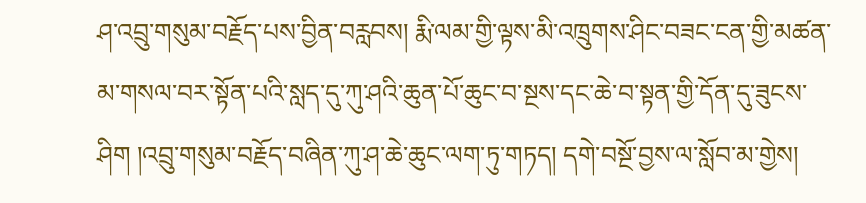ཤ་འབྲུ་གསུམ་བརྗོད་པས་བྱིན་བརླབས། རྨི་ལམ་གྱི་ལྟས་མི་འཁྲུགས་ཤིང་བཟང་ངན་གྱི་མཚན་མ་གསལ་བར་སྟོན་པའི་སླད་དུ་ཀུ་ཤའི་ཆུན་པོ་ཆུང་བ་སྔས་དང་ཆེ་བ་སྟན་གྱི་དོན་དུ་ཟུངས་ཤིག །འབྲུ་གསུམ་བརྗོད་བཞིན་ཀུ་ཤ་ཆེ་ཆུང་ལག་ཏུ་གཏད། དགེ་བསྔོ་བྱས་ལ་སློབ་མ་གྱེས།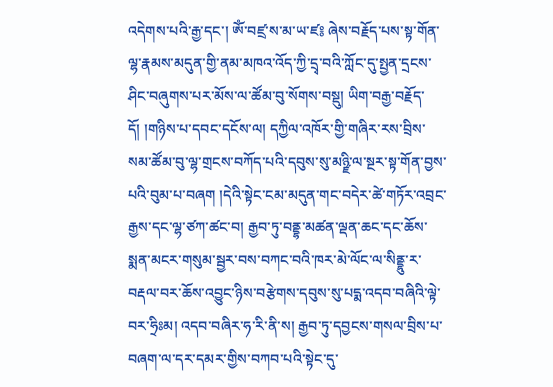འདེགས་པའི་རྒྱ་དང་། ཨོཾ་བཛྲ་ས་མ་ཡ་ཛ༔ ཞེས་བརྗོད་པས་སྟ་གོན་ལྷ་རྣམས་མདུན་གྱི་ནམ་མཁའ་འོད་ཀྱི་དྲྭ་བའི་ཀློང་དུ་སྤྱན་དྲངས་ཤིང་བཞུགས་པར་མོས་ལ་ཚོམ་བུ་སོགས་བསྡུ། ཡིག་བརྒྱ་བརྗོད་དོ། །གཉིས་པ་དབང་དངོས་ལ། དཀྱིལ་འཁོར་གྱི་གཞིར་རས་བྲིས་སམ་ཚོམ་བུ་ལྷ་གྲངས་བཀོད་པའི་དབུས་སུ་མཉྫི་ལ་སྔར་སྟ་གོན་བྱས་པའི་བུམ་པ་བཞག །དེའི་སྟེང་ངམ་མདུན་གང་བདེར་ཚེ་གཏོར་འབྲང་རྒྱས་དང་ལྷ་ཙཀ་ཚང་བ། རྒྱབ་ཏུ་བནྡྷ་མཚན་ལྡན་ཆང་དང་ཆོས་སྨན་མངར་གསུམ་སྦྱར་བས་བཀང་བའི་ཁར་མེ་ལོང་ལ་སིནྡྷུ་ར་བརྡལ་བར་ཆོས་འབྱུང་ཉིས་བརྩེགས་དབུས་སུ་པདྨ་འདབ་བཞིའི་ལྟེ་བར་ཧྲིཿམ། འདབ་བཞིར་ཧ་རི་ནི་ས། རྒྱབ་ཏུ་དབྱངས་གསལ་བྲིས་པ་བཞག་ལ་དར་དམར་གྱིས་བཀབ་པའི་སྟེང་དུ་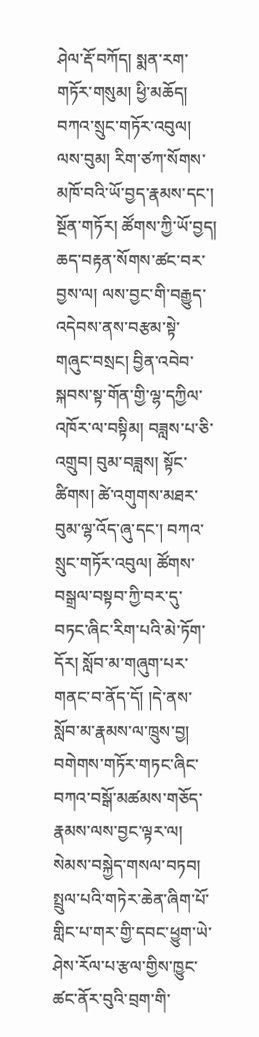ཤེལ་རྡོ་བཀོད། སྨན་རག་གཏོར་གསུམ། ཕྱི་མཆོད། བཀའ་སྲུང་གཏོར་འབུལ། ལས་བུམ། རིག་ཙཀ་སོགས་མཁོ་བའི་ཡོ་བྱད་རྣམས་དང་། སྔོན་གཏོར། ཚོགས་ཀྱི་ཡོ་བྱད། ཆད་བརྟན་སོགས་ཚང་བར་བྱས་ལ། ལས་བྱང་གི་བརྒྱུད་འདེབས་ནས་བརྩམ་སྟེ་གཞུང་བསྲང། བྱིན་འབེབ་སྐབས་སྟ་གོན་གྱི་ལྷ་དཀྱིལ་འཁོར་ལ་བསྟིམ། བཟླས་པ་ཅི་འགྲུབ། བུམ་བཟླས། སྟོང་ཚིགས། ཚེ་འགུགས་མཐར་བུམ་ལྷ་འོད་ཞུ་དང་། བཀའ་སྲུང་གཏོར་འབུལ། ཚོགས་བསྒྲལ་བསྟབ་ཀྱི་བར་དུ་བཏང་ཞིང་རིག་པའི་མེ་ཏོག་དོར། སློབ་མ་གཞུག་པར་གནང་བ་ནོད་དོ། །དེ་ནས་སློབ་མ་རྣམས་ལ་ཁྲུས་བྱ། བགེགས་གཏོར་གཏང་ཞིང་བཀའ་བསྒོ་མཚམས་གཅོད་རྣམས་ལས་བྱང་ལྟར་ལ། སེམས་བསྐྱེད་གསལ་བཏབ། སྤྲུལ་པའི་གཏེར་ཆེན་ཞིག་པོ་གླིང་པ་གར་གྱི་དབང་ཕྱུག་ཡེ་ཤེས་རོལ་པ་རྩལ་གྱིས་ཁྱུང་ཚང་ནོར་བུའི་བྲག་གི་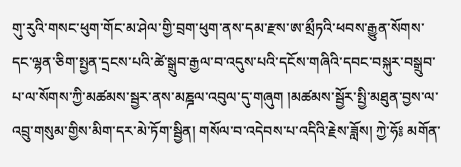གུ་རུའི་གསང་ཕུག་གོང་མ་ཤེལ་གྱི་བྲག་ཕུག་ནས་དམ་རྫས་ཨ་མྲྀཏའི་ཕབས་རྒྱུན་སོགས་དང་ལྷན་ཅིག་སྤྱན་དྲངས་པའི་ཚེ་སྒྲུབ་རྒྱལ་བ་འདུས་པའི་དངོས་གཞིའི་དབང་བསྐུར་བསྒྲུབ་པ་ལ་སོགས་ཀྱི་མཚམས་སྦྱར་ནས་མཎྜལ་འབུལ་དུ་གཞུག །མཚམས་སྦྱོར་སྤྱི་མཐུན་བྱས་ལ་འབྲུ་གསུམ་གྱིས་མིག་དར་མེ་ཏོག་སྦྱིན། གསོལ་བ་འདེབས་པ་འདིའི་རྗེས་ཟློས། ཀྱེ་ཧོ༔ མགོན་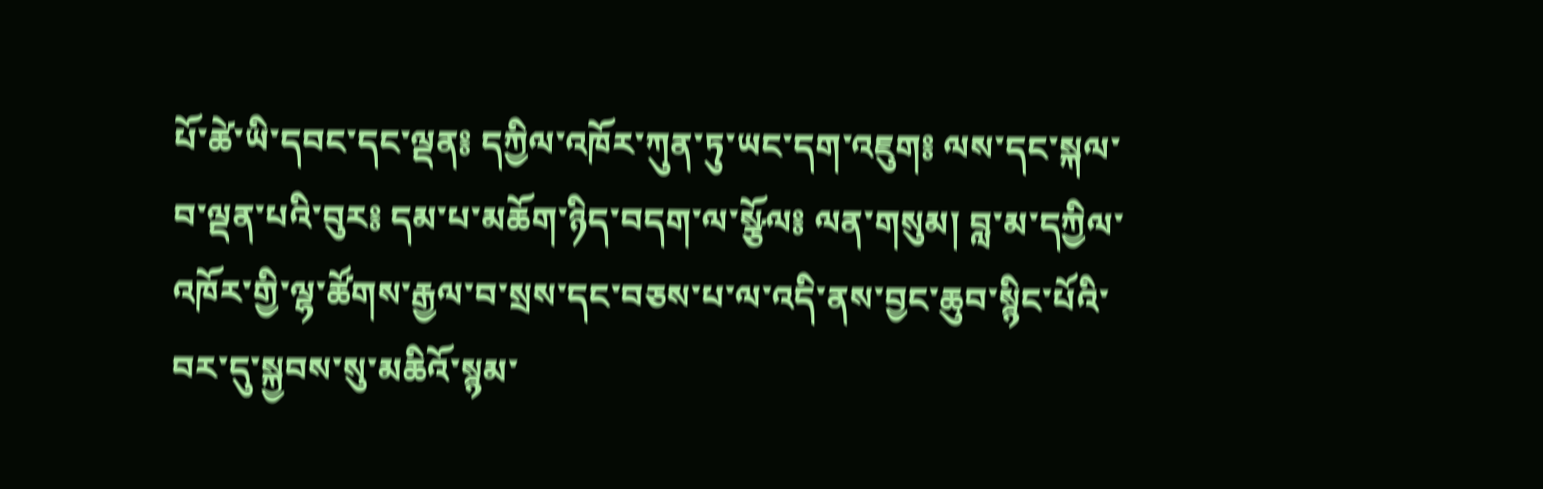པོ་ཚེ་ཡི་དབང་དང་ལྡན༔ དཀྱིལ་འཁོར་ཀུན་ཏུ་ཡང་དག་འཇུག༔ ལས་དང་སྐལ་བ་ལྡན་པའི་བུར༔ དམ་པ་མཆོག་ཉིད་བདག་ལ་སྩོལ༔ ལན་གསུམ། བླ་མ་དཀྱིལ་འཁོར་གྱི་ལྷ་ཚོགས་རྒྱལ་བ་སྲས་དང་བཅས་པ་ལ་འདི་ནས་བྱང་ཆུབ་སྙིང་པོའི་བར་དུ་སྐྱབས་སུ་མཆིའོ་སྙམ་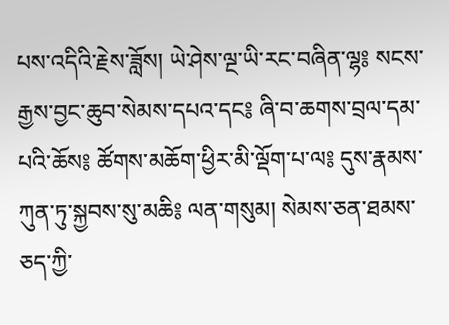པས་འདིའི་རྗེས་ཟློས། ཡེ་ཤེས་ལྔ་ཡི་རང་བཞིན་ལྷ༔ སངས་རྒྱས་བྱང་ཆུབ་སེམས་དཔའ་དང༔ ཞི་བ་ཆགས་བྲལ་དམ་པའི་ཆོས༔ ཚོགས་མཆོག་ཕྱིར་མི་ལྡོག་པ་ལ༔ དུས་རྣམས་ཀུན་ཏུ་སྐྱབས་སུ་མཆི༔ ལན་གསུམ། སེམས་ཅན་ཐམས་ཅད་ཀྱི་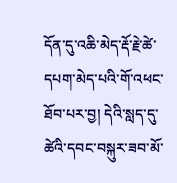དོན་དུ་འཆི་མེད་རྡོ་རྗེ་ཚེ་དཔག་མེད་པའི་གོ་འཕང་ཐོབ་པར་བྱ། དེའི་སླད་དུ་ཚེའི་དབང་བསྐུར་ཟབ་མོ་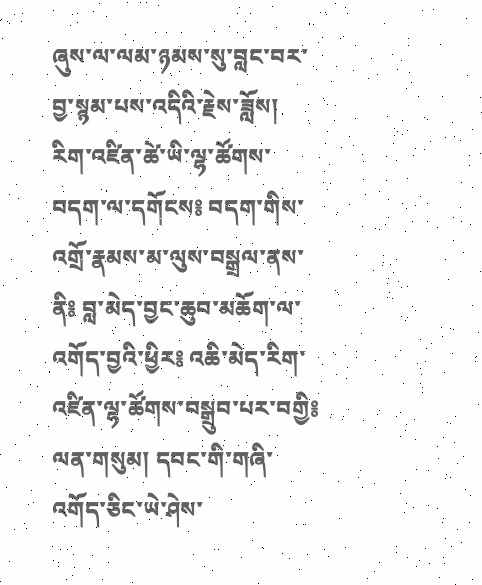ཞུས་ལ་ལམ་ཉམས་སུ་བླང་བར་བྱ་སྙམ་པས་འདིའི་རྗེས་ཟློས། རིག་འཛིན་ཚེ་ཡི་ལྷ་ཚོགས་བདག་ལ་དགོངས༔ བདག་གིས་འགྲོ་རྣམས་མ་ལུས་བསྒྲལ་ནས་ནི༔ བླ་མེད་བྱང་ཆུབ་མཆོག་ལ་འགོད་བྱའི་ཕྱིར༔ འཆི་མེད་རིག་འཛིན་ལྷ་ཚོགས་བསྒྲུབ་པར་བགྱི༔ ལན་གསུམ། དབང་གི་གཞི་འགོད་ཅིང་ཡེ་ཤེས་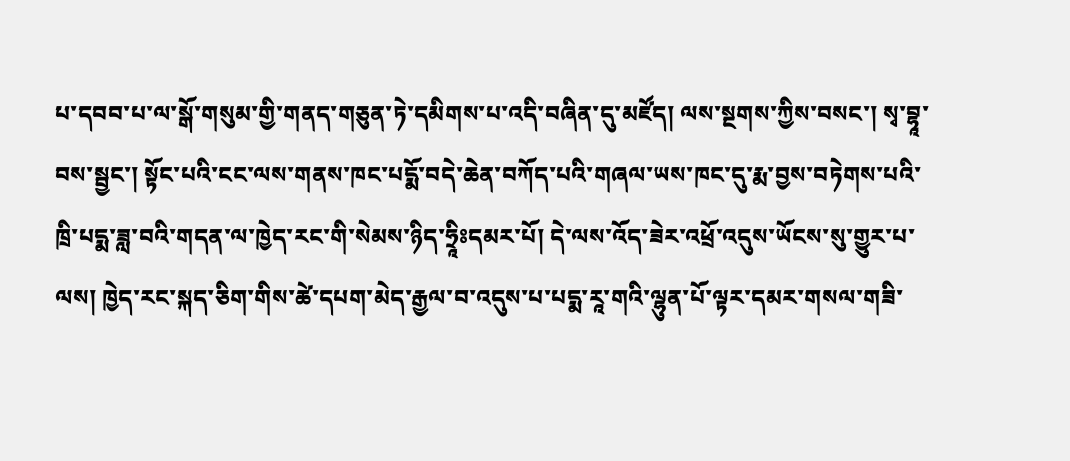པ་དབབ་པ་ལ་སྒོ་གསུམ་གྱི་གནད་གཅུན་ཏེ་དམིགས་པ་འདི་བཞིན་དུ་མཛོད། ལས་སྔགས་ཀྱིས་བསང་། སྭ་བྷཱ་བས་སྦྱང་། སྟོང་པའི་ངང་ལས་གནས་ཁང་པདྨོ་བདེ་ཆེན་བཀོད་པའི་གཞལ་ཡས་ཁང་དུ་རྨ་བྱས་བཏེགས་པའི་ཁྲི་པདྨ་ཟླ་བའི་གདན་ལ་ཁྱེད་རང་གི་སེམས་ཉིད་ཧྲཱིཿདམར་པོ། དེ་ལས་འོད་ཟེར་འཕྲོ་འདུས་ཡོངས་སུ་གྱུར་པ་ལས། ཁྱེད་རང་སྐད་ཅིག་གིས་ཚེ་དཔག་མེད་རྒྱལ་བ་འདུས་པ་པདྨ་རཱ་གའི་ལྷུན་པོ་ལྟར་དམར་གསལ་གཟི་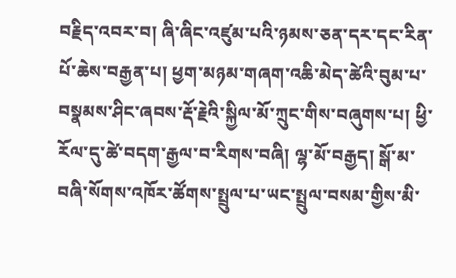བརྗིད་འབར་བ། ཞི་ཞིང་འཛུམ་པའི་ཉམས་ཅན་དར་དང་རིན་པོ་ཆེས་བརྒྱན་པ། ཕྱག་མཉམ་གཞག་འཆི་མེད་ཚེའི་བུམ་པ་བསྣམས་ཤིང་ཞབས་རྡོ་རྗེའི་སྐྱིལ་མོ་ཀྲུང་གིས་བཞུགས་པ། ཕྱི་རོལ་དུ་ཚེ་བདག་རྒྱལ་བ་རིགས་བཞི། ལྷ་མོ་བརྒྱད། སྒོ་མ་བཞི་སོགས་འཁོར་ཚོགས་སྤྲུལ་པ་ཡང་སྤྲུལ་བསམ་གྱིས་མི་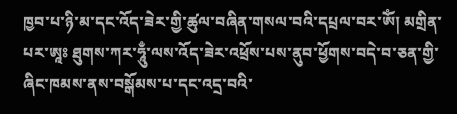ཁྱབ་པ་ཉི་མ་དང་འོད་ཟེར་གྱི་ཚུལ་བཞིན་གསལ་བའི་དཔྲལ་བར་ཨོཾ། མགྲིན་པར་ཨཱཿ ཐུགས་ཀར་ཧཱུྃ་ལས་འོད་ཟེར་འཕྲོས་པས་ནུབ་ཕྱོགས་བདེ་བ་ཅན་གྱི་ཞིང་ཁམས་ནས་བསྒོམས་པ་དང་འདྲ་བའི་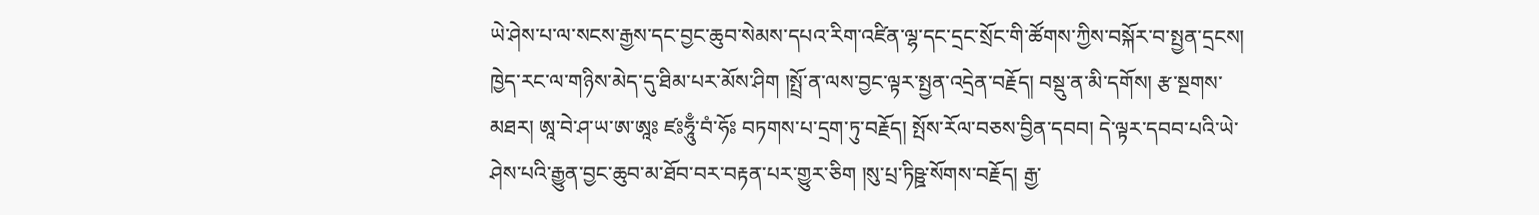ཡེ་ཤེས་པ་ལ་སངས་རྒྱས་དང་བྱང་ཆུབ་སེམས་དཔའ་རིག་འཛིན་ལྷ་དང་དྲང་སྲོང་གི་ཚོགས་ཀྱིས་བསྐོར་བ་སྤྱན་དྲངས། ཁྱེད་རང་ལ་གཉིས་མེད་དུ་ཐིམ་པར་མོས་ཤིག །སྤྲོ་ན་ལས་བྱང་ལྟར་སྤྱན་འདྲེན་བརྗོད། བསྡུ་ན་མི་དགོས། རྩ་སྔགས་མཐར། ཨཱ་བེ་ཤ་ཡ་ཨ་ཨཱཿ ཛཿཧཱུྃ་བཾ་ཧོཿ བཏགས་པ་དྲག་ཏུ་བརྗོད། སྤོས་རོལ་བཅས་བྱིན་དབབ། དེ་ལྟར་དབབ་པའི་ཡེ་ཤེས་པའི་རྒྱུན་བྱང་ཆུབ་མ་ཐོབ་བར་བརྟན་པར་གྱུར་ཅིག །སུ་པྲ་ཏིཥྛ་སོགས་བརྗོད། རྒྱ་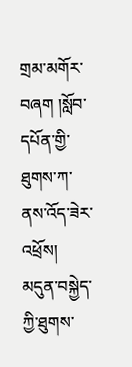གྲམ་མགོར་བཞག །སློབ་དཔོན་གྱི་ཐུགས་ཀ་ནས་འོད་ཟེར་འཕྲོས། མདུན་བསྐྱེད་ཀྱི་ཐུགས་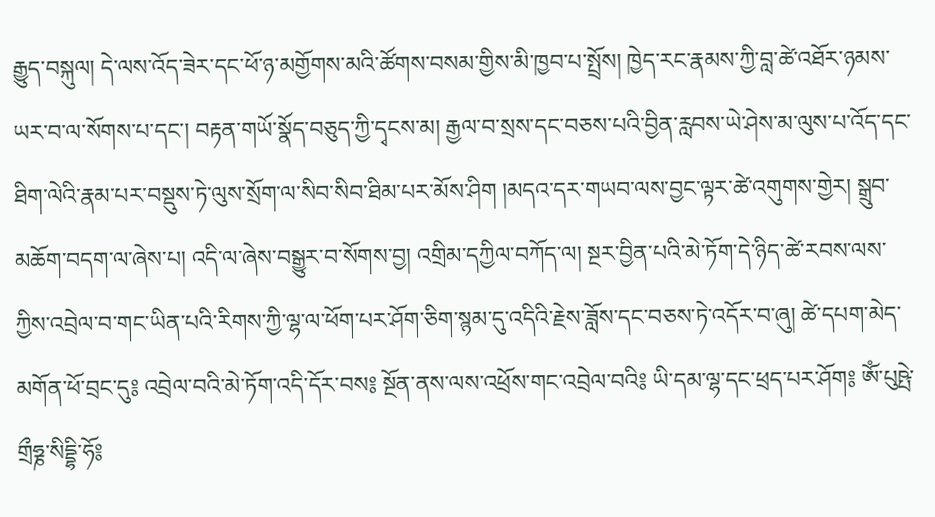རྒྱུད་བསྐུལ། དེ་ལས་འོད་ཟེར་དང་ཕོ་ཉ་མགྱོགས་མའི་ཚོགས་བསམ་གྱིས་མི་ཁྱབ་པ་སྤྲོས། ཁྱེད་རང་རྣམས་ཀྱི་བླ་ཚེ་འཐོར་ཉམས་ཡར་བ་ལ་སོགས་པ་དང་། བརྟན་གཡོ་སྣོད་བཅུད་ཀྱི་དྭངས་མ། རྒྱལ་བ་སྲས་དང་བཅས་པའི་བྱིན་རླབས་ཡེ་ཤེས་མ་ལུས་པ་འོད་དང་ཐིག་ལེའི་རྣམ་པར་བསྡུས་ཏེ་ལུས་སྲོག་ལ་སིབ་སིབ་ཐིམ་པར་མོས་ཤིག །མདའ་དར་གཡབ་ལས་བྱང་ལྟར་ཚེ་འགུགས་གྱེར། སྒྲུབ་མཆོག་བདག་ལ་ཞེས་པ། འདི་ལ་ཞེས་བསྒྱུར་བ་སོགས་བྱ། འགྲིམ་དཀྱིལ་བཀོད་ལ། སྔར་བྱིན་པའི་མེ་ཏོག་དེ་ཉིད་ཚེ་རབས་ལས་ཀྱིས་འབྲེལ་བ་གང་ཡིན་པའི་རིགས་ཀྱི་ལྷ་ལ་ཕོག་པར་ཤོག་ཅིག་སྙམ་དུ་འདིའི་རྗེས་ཟློས་དང་བཅས་ཏེ་འདོར་བ་ཞུ། ཚེ་དཔག་མེད་མགོན་ཕོ་བྲང་དུ༔ འབྲེལ་བའི་མེ་ཏོག་འདི་དོར་བས༔ སྔོན་ནས་ལས་འཕྲོས་གང་འབྲེལ་བའི༔ ཡི་དམ་ལྷ་དང་ཕྲད་པར་ཤོག༔ ཨོཾ་པུཥྤེ་གྲྀཧྞ་སིདྡྷི་ཧོ༔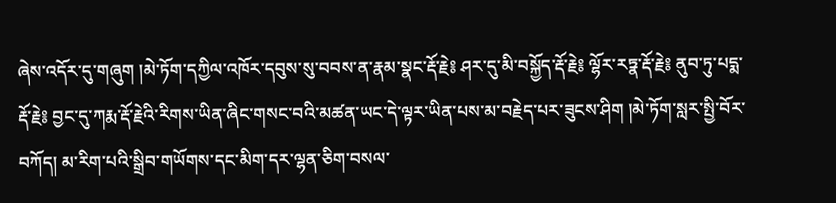ཞེས་འདོར་དུ་གཞུག །མེ་ཏོག་དཀྱིལ་འཁོར་དབུས་སུ་བབས་ན་རྣམ་སྣང་རྡོ་རྗེ༔ ཤར་དུ་མི་བསྐྱོད་རྡོ་རྗེ༔ ལྷོར་རཏྣ་རྡོ་རྗེ༔ ནུབ་ཏུ་པདྨ་རྡོ་རྗེ༔ བྱང་དུ་ཀརྨ་རྡོ་རྗེའི་རིགས་ཡིན་ཞིང་གསང་བའི་མཚན་ཡང་དེ་ལྟར་ཡིན་པས་མ་བརྗེད་པར་ཟུངས་ཤིག །མེ་ཏོག་སླར་སྤྱི་བོར་བཀོད། མ་རིག་པའི་སྒྲིབ་གཡོགས་དང་མིག་དར་ལྷན་ཅིག་བསལ་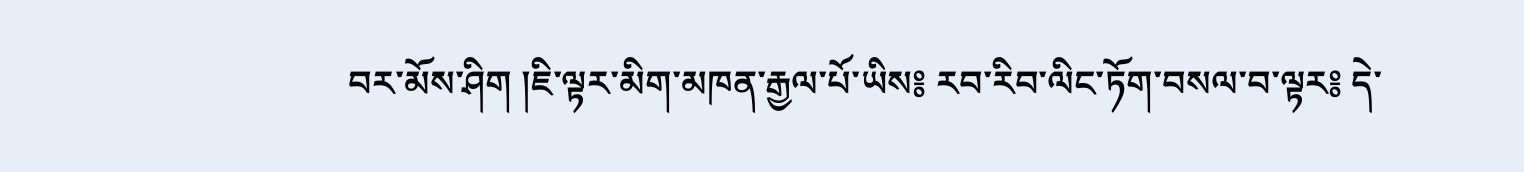བར་མོས་ཤིག །ཇི་ལྟར་མིག་མཁན་རྒྱལ་པོ་ཡིས༔ རབ་རིབ་ལིང་ཏོག་བསལ་བ་ལྟར༔ དེ་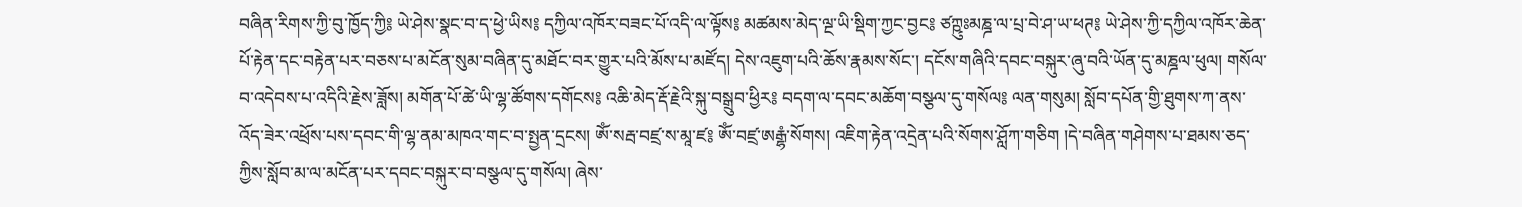བཞིན་རིགས་ཀྱི་བུ་ཁྱོད་ཀྱི༔ ཡེ་ཤེས་སྣང་བ་ད་ཕྱེ་ཡིས༔ དཀྱིལ་འཁོར་བཟང་པོ་འདི་ལ་ལྟོས༔ མཚམས་མེད་ལྔ་ཡི་སྡིག་ཀྱང་བྱང༔ ཙཀྵུཿམཎྜ་ལ་པྲ་བེ་ཤ་ཡ་ཕཊ༔ ཡེ་ཤེས་ཀྱི་དཀྱིལ་འཁོར་ཆེན་པོ་རྟེན་དང་བརྟེན་པར་བཅས་པ་མངོན་སུམ་བཞིན་དུ་མཐོང་བར་གྱུར་པའི་མོས་པ་མཛོད། དེས་འཇུག་པའི་ཆོས་རྣམས་སོང་། དངོས་གཞིའི་དབང་བསྐུར་ཞུ་བའི་ཡོན་དུ་མཎྜལ་ཕུལ། གསོལ་བ་འདེབས་པ་འདིའི་རྗེས་ཟློས། མགོན་པོ་ཚེ་ཡི་ལྷ་ཚོགས་དགོངས༔ འཆི་མེད་རྡོ་རྗེའི་སྐུ་བསྒྲུབ་ཕྱིར༔ བདག་ལ་དབང་མཆོག་བསྩལ་དུ་གསོལ༔ ལན་གསུམ། སློབ་དཔོན་གྱི་ཐུགས་ཀ་ནས་འོད་ཟེར་འཕྲོས་པས་དབང་གི་ལྷ་ནམ་མཁའ་གང་བ་སྤྱན་དྲངས། ཨོཾ་སརྦ་བཛྲ་ས་མཱ་ཛ༔ ཨོཾ་བཛྲ་ཨརྒྷཾ་སོགས། འཇིག་རྟེན་འདྲེན་པའི་སོགས་ཤློཀ་གཅིག །དེ་བཞིན་གཤེགས་པ་ཐམས་ཅད་ཀྱིས་སློབ་མ་ལ་མངོན་པར་དབང་བསྐུར་བ་བསྩལ་དུ་གསོལ། ཞེས་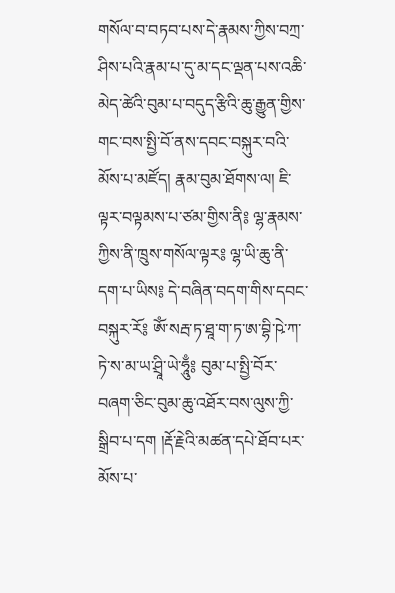གསོལ་བ་བཏབ་པས་དེ་རྣམས་ཀྱིས་བཀྲ་ཤིས་པའི་རྣམ་པ་དུ་མ་དང་ལྡན་པས་འཆི་མེད་ཚེའི་བུམ་པ་བདུད་རྩིའི་ཆུ་རྒྱུན་གྱིས་གང་བས་སྤྱི་བོ་ནས་དབང་བསྐུར་བའི་མོས་པ་མཛོད། རྣམ་བུམ་ཐོགས་ལ། ཇི་ལྟར་བལྟམས་པ་ཙམ་གྱིས་ནི༔ ལྷ་རྣམས་ཀྱིས་ནི་ཁྲུས་གསོལ་ལྟར༔ ལྷ་ཡི་ཆུ་ནི་དག་པ་ཡིས༔ དེ་བཞིན་བདག་གིས་དབང་བསྐུར་རོ༔ ཨོཾ་སརྦ་ཏ་ཐཱ་ག་ཏ་ཨ་བྷི་ཥེ་ཀ་ཏེ་ས་མ་ཡ་ཤྲཱི་ཡེ་ཧཱུྃ༔ བུམ་པ་སྤྱི་བོར་བཞག་ཅིང་བུམ་ཆུ་འཐོར་བས་ལུས་ཀྱི་སྒྲིབ་པ་དག །རྡོ་རྗེའི་མཚན་དཔེ་ཐོབ་པར་མོས་པ་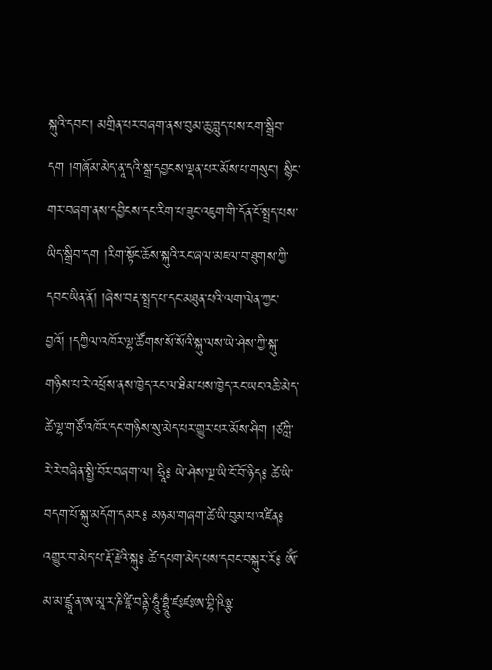སྐུའི་དབང་། མགྲིན་པར་བཞག་ནས་བུམ་ཆུ་བླུད་པས་ངག་སྒྲིབ་དག །གཞོམ་མེད་ནཱ་དའི་སྒྲ་དབྱངས་ལྡན་པར་མོས་པ་གསུང་། སྙིང་གར་བཞག་ནས་དབྱིངས་དང་རིག་པ་ཟུང་འཇུག་གི་དོན་ངོ་སྤྲད་པས་ཡིད་སྒྲིབ་དག །རིག་སྟོང་ཆོས་སྐུའི་རང་ཞལ་མཇལ་བ་ཐུགས་ཀྱི་དབང་ཡིན་ནོ། །ཞེས་བརྡ་སྤྲད་པ་དང་མཐུན་པའི་ལག་ལེན་ཀྱང་བྱའོ། །དཀྱིལ་འཁོར་ལྷ་ཚོགས་སོ་སོའི་སྐུ་ལས་ཡེ་ཤེས་ཀྱི་སྐུ་གཉིས་པ་རེ་འཕྲོས་ནས་ཁྱེད་རང་ལ་ཐིམ་པས་ཁྱེད་རང་ཡང་འཆི་མེད་ཚེ་ལྷ་གཙོ་འཁོར་དང་གཉིས་སུ་མེད་པར་གྱུར་པར་མོས་ཤིག །ཙཀླི་རེ་རེ་བཞིན་སྤྱི་བོར་བཞག་ལ། ཧྲཱི༔ ཡེ་ཤེས་ལྔ་ཡི་ངོ་བོ་ཉིད༔ ཚེ་ཡི་བདག་པོ་སྐུ་མདོག་དམར༔ མཉམ་གཞག་ཚེ་ཡི་བུམ་པ་འཛིན༔ འགྱུར་བ་མེད་པ་རྡོ་རྗེའི་སྐུ༔ ཚེ་དཔག་མེད་པས་དབང་བསྐུར་རོ༔ ཨོཾ་མ་མ་ཛྙཱ་ན་ཨ་མཱ་ར་ཎི་ཛཱི་བནྟི་ཧཱུྃ་བྷྲཱུྃ་ཛཿཛཿཨ་བྷི་ཥིཉྩ་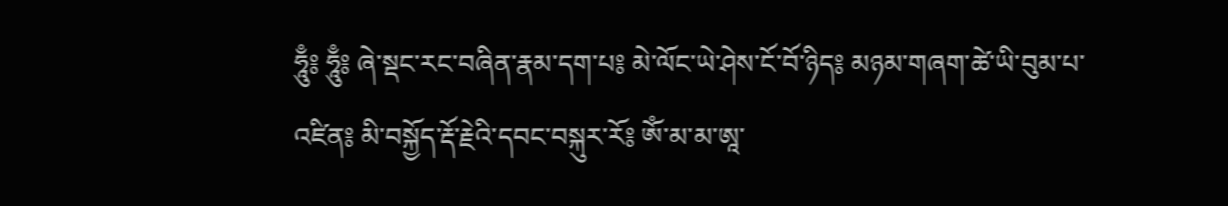ཧཱུྃ༔ ཧཱུྃ༔ ཞེ་སྡང་རང་བཞིན་རྣམ་དག་པ༔ མེ་ལོང་ཡེ་ཤེས་ངོ་བོ་ཉིད༔ མཉམ་གཞག་ཚེ་ཡི་བུམ་པ་འཛིན༔ མི་བསྐྱོད་རྡོ་རྗེའི་དབང་བསྐུར་རོ༔ ཨོཾ་མ་མ་ཨཱ་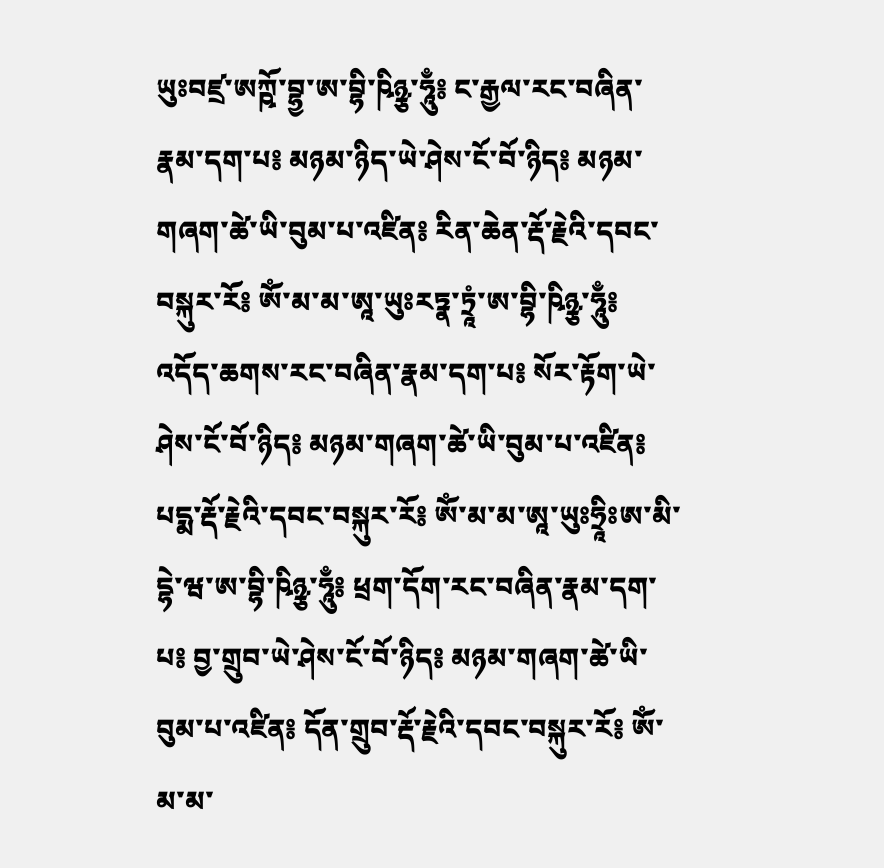ཡུཿབཛྲ་ཨཀྵོ་བྷྱ་ཨ་བྷི་ཥིཉྩ་ཧཱུྃ༔ ང་རྒྱལ་རང་བཞིན་རྣམ་དག་པ༔ མཉམ་ཉིད་ཡེ་ཤེས་ངོ་བོ་ཉིད༔ མཉམ་གཞག་ཚེ་ཡི་བུམ་པ་འཛིན༔ རིན་ཆེན་རྡོ་རྗེའི་དབང་བསྐུར་རོ༔ ཨོཾ་མ་མ་ཨཱ་ཡུཿརཏྣ་ཏྲཱཾ་ཨ་བྷི་ཥིཉྩ་ཧཱུྃ༔ འདོད་ཆགས་རང་བཞིན་རྣམ་དག་པ༔ སོར་རྟོག་ཡེ་ཤེས་ངོ་བོ་ཉིད༔ མཉམ་གཞག་ཚེ་ཡི་བུམ་པ་འཛིན༔ པདྨ་རྡོ་རྗེའི་དབང་བསྐུར་རོ༔ ཨོཾ་མ་མ་ཨཱ་ཡུཿཧྲཱིཿཨ་མི་དྷེ་ཝ་ཨ་བྷི་ཥིཉྩ་ཧཱུྃ༔ ཕྲག་དོག་རང་བཞིན་རྣམ་དག་པ༔ བྱ་གྲུབ་ཡེ་ཤེས་ངོ་བོ་ཉིད༔ མཉམ་གཞག་ཚེ་ཡི་བུམ་པ་འཛིན༔ དོན་གྲུབ་རྡོ་རྗེའི་དབང་བསྐུར་རོ༔ ཨོཾ་མ་མ་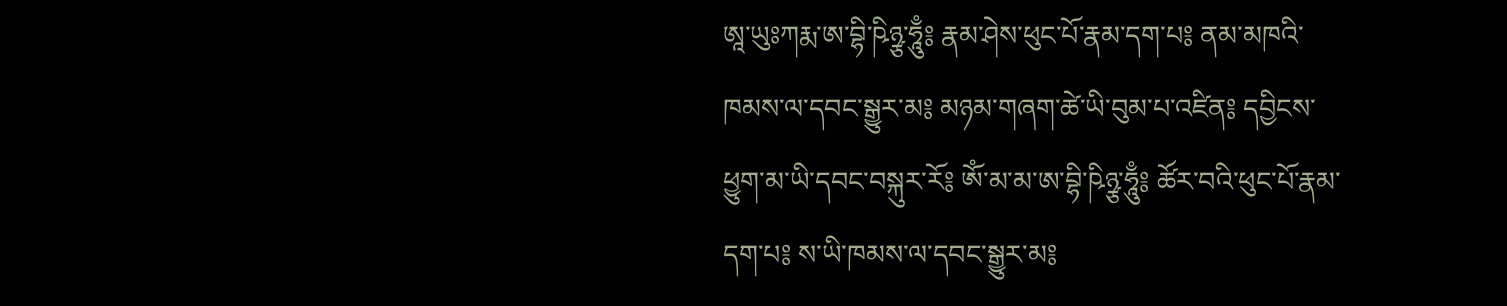ཨཱ་ཡུཿཀརྨ་ཨ་བྷི་ཥིཉྩ་ཧཱུྃ༔ རྣམ་ཤེས་ཕུང་པོ་རྣམ་དག་པ༔ ནམ་མཁའི་ཁམས་ལ་དབང་སྒྱུར་མ༔ མཉམ་གཞག་ཚེ་ཡི་བུམ་པ་འཛིན༔ དབྱིངས་ཕྱུག་མ་ཡི་དབང་བསྐུར་རོ༔ ཨོཾ་མ་མ་ཨ་བྷི་ཥིཉྩ་ཧཱུྃ༔ ཚོར་བའི་ཕུང་པོ་རྣམ་དག་པ༔ ས་ཡི་ཁམས་ལ་དབང་སྒྱུར་མ༔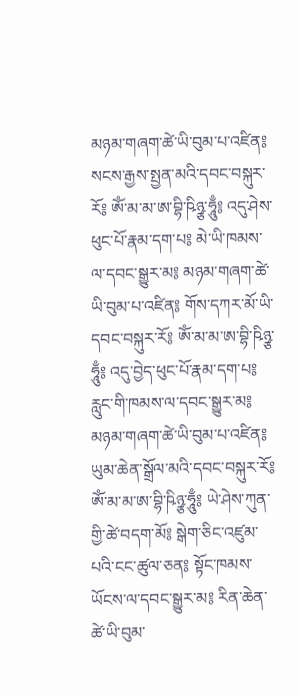མཉམ་གཞག་ཚེ་ཡི་བུམ་པ་འཛིན༔ སངས་རྒྱས་སྤྱན་མའི་དབང་བསྐུར་རོ༔ ཨོཾ་མ་མ་ཨ་བྷི་ཥིཉྩ་ཧཱུྃ༔ འདུ་ཤེས་ཕུང་པོ་རྣམ་དག་པ༔ མེ་ཡི་ཁམས་ལ་དབང་སྒྱུར་མ༔ མཉམ་གཞག་ཚེ་ཡི་བུམ་པ་འཛིན༔ གོས་དཀར་མོ་ཡི་དབང་བསྐུར་རོ༔ ཨོཾ་མ་མ་ཨ་བྷི་ཥིཉྩ་ཧཱུྃ༔ འདུ་བྱེད་ཕུང་པོ་རྣམ་དག་པ༔ རླུང་གི་ཁམས་ལ་དབང་སྒྱུར་མ༔ མཉམ་གཞག་ཚེ་ཡི་བུམ་པ་འཛིན༔ ཡུམ་ཆེན་སྒྲོལ་མའི་དབང་བསྐུར་རོ༔ ཨོཾ་མ་མ་ཨ་བྷི་ཥིཉྩ་ཧཱུྃ༔ ཡེ་ཤེས་ཀུན་གྱི་ཚེ་བདག་མོ༔ སྒེག་ཅིང་འཛུམ་པའི་ངང་ཚུལ་ཅན༔ སྟོང་ཁམས་ཡོངས་ལ་དབང་སྒྱུར་མ༔ རིན་ཆེན་ཚེ་ཡི་བུམ་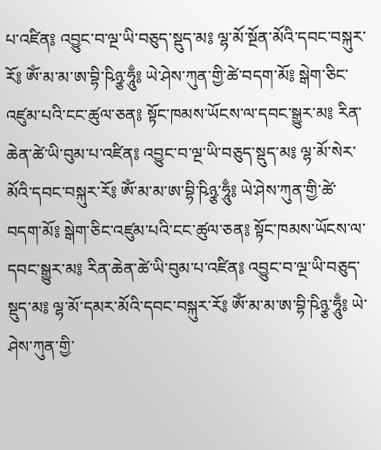པ་འཛིན༔ འབྱུང་བ་ལྔ་ཡི་བཅུད་སྡུད་མ༔ ལྷ་མོ་སྔོན་མོའི་དབང་བསྐུར་རོ༔ ཨོཾ་མ་མ་ཨ་བྷི་ཥིཉྩ་ཧཱུྃ༔ ཡེ་ཤེས་ཀུན་གྱི་ཚེ་བདག་མོ༔ སྒེག་ཅིང་འཛུམ་པའི་ངང་ཚུལ་ཅན༔ སྟོང་ཁམས་ཡོངས་ལ་དབང་སྒྱུར་མ༔ རིན་ཆེན་ཚེ་ཡི་བུམ་པ་འཛིན༔ འབྱུང་བ་ལྔ་ཡི་བཅུད་སྡུད་མ༔ ལྷ་མོ་སེར་མོའི་དབང་བསྐུར་རོ༔ ཨོཾ་མ་མ་ཨ་བྷི་ཥིཉྩ་ཧཱུྃ༔ ཡེ་ཤེས་ཀུན་གྱི་ཚེ་བདག་མོ༔ སྒེག་ཅིང་འཛུམ་པའི་ངང་ཚུལ་ཅན༔ སྟོང་ཁམས་ཡོངས་ལ་དབང་སྒྱུར་མ༔ རིན་ཆེན་ཚེ་ཡི་བུམ་པ་འཛིན༔ འབྱུང་བ་ལྔ་ཡི་བཅུད་སྡུད་མ༔ ལྷ་མོ་དམར་མོའི་དབང་བསྐུར་རོ༔ ཨོཾ་མ་མ་ཨ་བྷི་ཥིཉྩ་ཧཱུྃ༔ ཡེ་ཤེས་ཀུན་གྱི་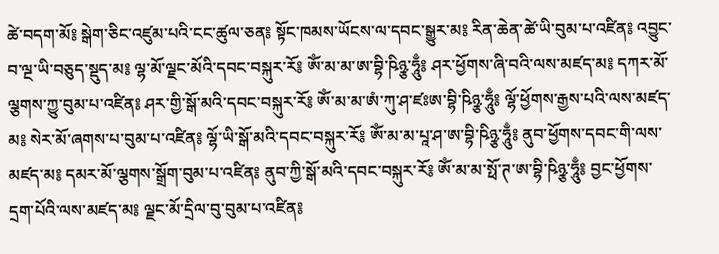ཚེ་བདག་མོ༔ སྒེག་ཅིང་འཛུམ་པའི་ངང་ཚུལ་ཅན༔ སྟོང་ཁམས་ཡོངས་ལ་དབང་སྒྱུར་མ༔ རིན་ཆེན་ཚེ་ཡི་བུམ་པ་འཛིན༔ འབྱུང་བ་ལྔ་ཡི་བཅུད་སྡུད་མ༔ ལྷ་མོ་ལྗང་མོའི་དབང་བསྐུར་རོ༔ ཨོཾ་མ་མ་ཨ་བྷི་ཥིཉྩ་ཧཱུྃ༔ ཤར་ཕྱོགས་ཞི་བའི་ལས་མཛད་མ༔ དཀར་མོ་ལྕགས་ཀྱུ་བུམ་པ་འཛིན༔ ཤར་གྱི་སྒོ་མའི་དབང་བསྐུར་རོ༔ ཨོཾ་མ་མ་ཨཾ་ཀུ་ཤ་ཛཿཨ་བྷི་ཥིཉྩ་ཧཱུྃ༔ ལྷོ་ཕྱོགས་རྒྱས་པའི་ལས་མཛད་མ༔ སེར་མོ་ཞགས་པ་བུམ་པ་འཛིན༔ ལྷོ་ཡི་སྒོ་མའི་དབང་བསྐུར་རོ༔ ཨོཾ་མ་མ་པཱ་ཤ་ཨ་བྷི་ཥིཉྩ་ཧཱུྃ༔ ནུབ་ཕྱོགས་དབང་གི་ལས་མཛད་མ༔ དམར་མོ་ལྕགས་སྒྲོག་བུམ་པ་འཛིན༔ ནུབ་ཀྱི་སྒོ་མའི་དབང་བསྐུར་རོ༔ ཨོཾ་མ་མ་སྥོ་ཊ་ཨ་བྷི་ཥིཉྩ་ཧཱུྃ༔ བྱང་ཕྱོགས་དྲག་པོའི་ལས་མཛད་མ༔ ལྗང་མོ་དྲིལ་བུ་བུམ་པ་འཛིན༔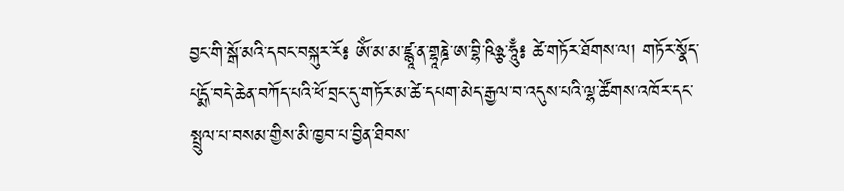བྱང་གི་སྒོ་མའི་དབང་བསྐུར་རོ༔ ཨོཾ་མ་མ་ཛྙཱ་ན་གྷཱཎྜེ་ཨ་བྷི་ཥིཉྩ་ཧཱུྃ༔ ཚེ་གཏོར་ཐོགས་ལ། གཏོར་སྣོད་པདྨོ་བདེ་ཆེན་བཀོད་པའི་ཕོ་བྲང་དུ་གཏོར་མ་ཚེ་དཔག་མེད་རྒྱལ་བ་འདུས་པའི་ལྷ་ཚོགས་འཁོར་དང་སྤྲུལ་པ་བསམ་གྱིས་མི་ཁྱབ་པ་བྱིན་ཐིབས་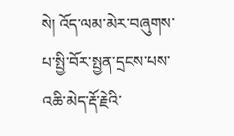སེ། འོད་ལམ་མེར་བཞུགས་པ་སྤྱི་བོར་སྤྱན་དྲངས་པས་འཆི་མེད་རྡོ་རྗེའི་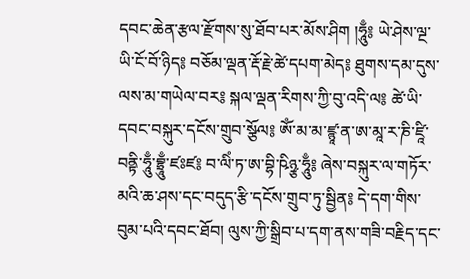དབང་ཆེན་རྩལ་རྫོགས་སུ་ཐོབ་པར་མོས་ཤིག །ཧཱུྃ༔ ཡེ་ཤེས་ལྔ་ཡི་ངོ་བོ་ཉིད༔ བཅོམ་ལྡན་རྡོ་རྗེ་ཚེ་དཔག་མེད༔ ཐུགས་དམ་དུས་ལས་མ་གཡེལ་བར༔ སྐལ་ལྡན་རིགས་ཀྱི་བུ་འདི་ལ༔ ཚེ་ཡི་དབང་བསྐུར་དངོས་གྲུབ་སྩོལ༔ ཨོཾ་མ་མ་ཛྙཱ་ན་ཨ་མཱ་ར་ཎི་ཛཱི་བནྟི་ཧཱུྃ་བྷྲཱུྃ་ཛཿཛ༔ བ་ལིཾ་ཏ་ཨ་བྷི་ཥིཉྩ་ཧཱུྃ༔ ཞེས་བསྐུར་ལ་གཏོར་མའི་ཆ་ཤས་དང་བདུད་རྩི་དངོས་གྲུབ་ཏུ་སྦྱིན༔ དེ་དག་གིས་བུམ་པའི་དབང་ཐོབ། ལུས་ཀྱི་སྒྲིབ་པ་དག་ནས་གཟི་བརྗིད་དང་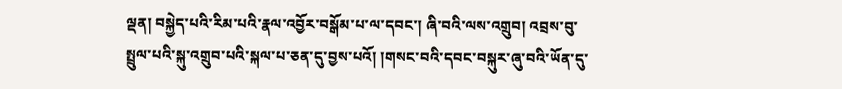ལྡན། བསྐྱེད་པའི་རིམ་པའི་རྣལ་འབྱོར་བསྒོམ་པ་ལ་དབང་། ཞི་བའི་ལས་འགྲུབ། འབྲས་བུ་སྤྲུལ་པའི་སྐུ་འགྲུབ་པའི་སྐལ་པ་ཅན་དུ་བྱས་པའོ། །གསང་བའི་དབང་བསྐུར་ཞུ་བའི་ཡོན་དུ་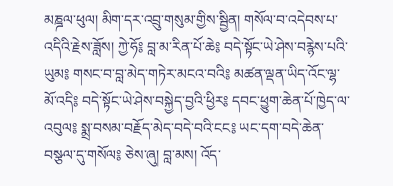མཎྜལ་ཕུལ། མིག་དར་འབྲུ་གསུམ་གྱིས་སྦྱིན། གསོལ་བ་འདེབས་པ་འདིའི་རྗེས་ཟློས། ཀྱེ་ཧོ༔ བླ་མ་རིན་པོ་ཆེ༔ བདེ་སྟོང་ཡེ་ཤེས་བརྙེས་པའི་ཡུམ༔ གསང་བ་བླ་མེད་གཏེར་མངའ་བའི༔ མཚན་ལྡན་ཡིད་འོང་ལྷ་མོ་འདི༔ བདེ་སྟོང་ཡེ་ཤེས་བསྐྱེད་བྱའི་ཕྱིར༔ དབང་ཕྱུག་ཆེན་པོ་ཁྱེད་ལ་འབུལ༔ སྨྲ་བསམ་བརྗོད་མེད་བདེ་བའི་ངང༔ ཡང་དག་བདེ་ཆེན་བསྩལ་དུ་གསོལ༔ ཅེས་ཞུ། བླ་མས། འོད་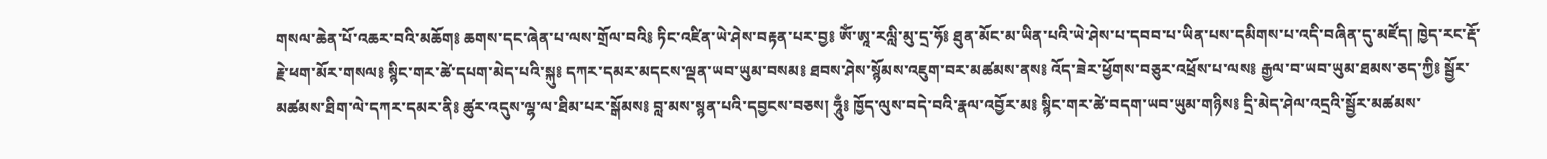གསལ་ཆེན་པོ་འཆར་བའི་མཆོག༔ ཆགས་དང་ཞེན་པ་ལས་གྲོལ་བའི༔ ཏིང་འཛིན་ཡེ་ཤེས་བརྟན་པར་བྱ༔ ཨོཾ་ཨཱ་རལླི་མུ་དྲ་ཧོ༔ ཐུན་མོང་མ་ཡིན་པའི་ཡེ་ཤེས་པ་དབབ་པ་ཡིན་པས་དམིགས་པ་འདི་བཞིན་དུ་མཛོད། ཁྱེད་རང་རྡོ་རྗེ་ཕག་མོར་གསལ༔ སྙིང་གར་ཚེ་དཔག་མེད་པའི་སྐུ༔ དཀར་དམར་མདངས་ལྡན་ཡབ་ཡུམ་བསམ༔ ཐབས་ཤེས་སྙོམས་འཇུག་བར་མཚམས་ནས༔ འོད་ཟེར་ཕྱོགས་བཅུར་འཕྲོས་པ་ལས༔ རྒྱལ་བ་ཡབ་ཡུམ་ཐམས་ཅད་ཀྱི༔ སྦྱོར་མཚམས་ཐིག་ལེ་དཀར་དམར་ནི༔ ཚུར་འདུས་ལྷ་ལ་ཐིམ་པར་སྒོམས༔ བླ་མས་སྙན་པའི་དབྱངས་བཅས། ཧཱུྃ༔ ཁྱོད་ལུས་བདེ་བའི་རྣལ་འབྱོར་མ༔ སྙིང་གར་ཚེ་བདག་ཡབ་ཡུམ་གཉིས༔ དྲི་མེད་ཤེལ་འདྲའི་སྦྱོར་མཚམས་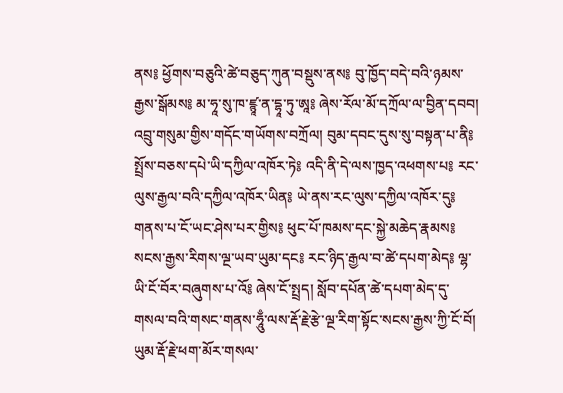ནས༔ ཕྱོགས་བཅུའི་ཚེ་བཅུད་ཀུན་བསྡུས་ནས༔ བུ་ཁྱོད་བདེ་བའི་ཉམས་རྒྱས་སྒོམས༔ མ་ཧཱ་སུ་ཁ་ཛྙཱ་ན་དྷཱ་ཏུ་ཨཱ༔ ཞེས་རོལ་མོ་དཀྲོལ་ལ་བྱིན་དབབ། འབྲུ་གསུམ་གྱིས་གདོང་གཡོགས་བཀྲོལ། བུམ་དབང་དུས་སུ་བསྟན་པ་ནི༔ སྤྲོས་བཅས་དཔེ་ཡི་དཀྱིལ་འཁོར་ཏེ༔ འདི་ནི་དེ་ལས་ཁྱད་འཕགས་པ༔ རང་ལུས་རྒྱལ་བའི་དཀྱིལ་འཁོར་ཡིན༔ ཡེ་ནས་རང་ལུས་དཀྱིལ་འཁོར་དུ༔ གནས་པ་ངོ་ཡང་ཤེས་པར་གྱིས༔ ཕུང་པོ་ཁམས་དང་སྐྱེ་མཆེད་རྣམས༔ སངས་རྒྱས་རིགས་ལྔ་ཡབ་ཡུམ་དང༔ རང་ཉིད་རྒྱལ་བ་ཚེ་དཔག་མེད༔ ལྷ་ཡི་ངོ་བོར་བཞུགས་པ་འོ༔ ཞེས་ངོ་སྤྲད། སློབ་དཔོན་ཚེ་དཔག་མེད་དུ་གསལ་བའི་གསང་གནས་ཧཱུྃ་ལས་རྡོ་རྗེ་རྩེ་ལྔ་རིག་སྟོང་སངས་རྒྱས་ཀྱི་ངོ་བོ། ཡུམ་རྡོ་རྗེ་ཕག་མོར་གསལ་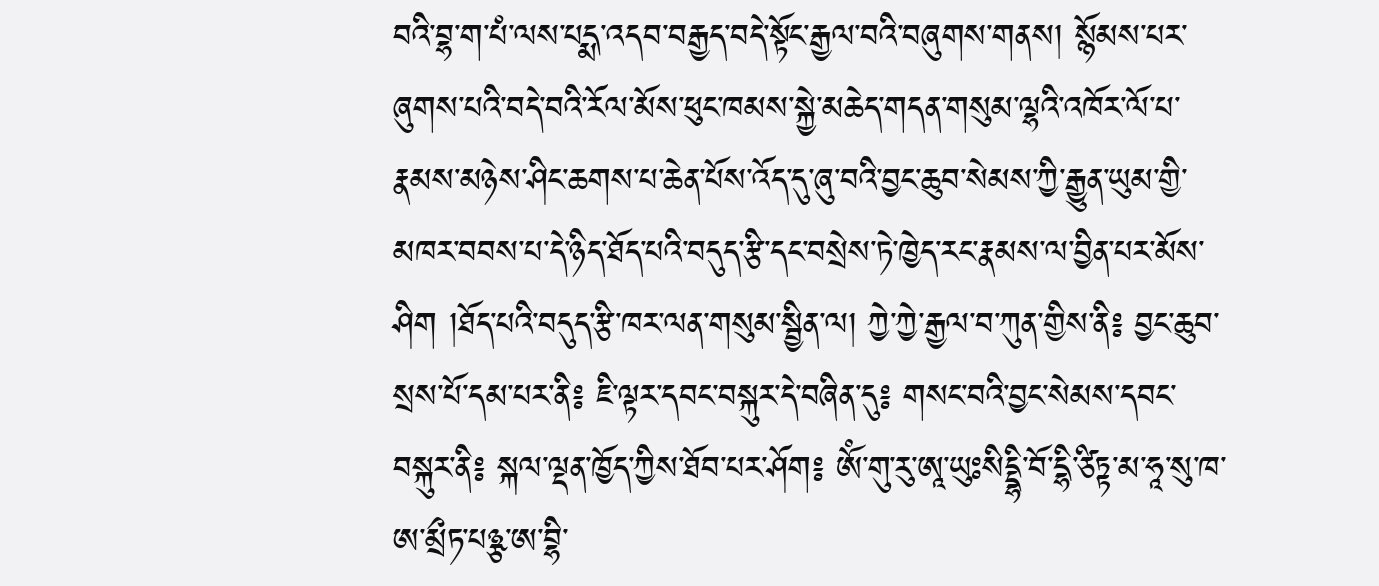བའི་བྷ་ག་པཾ་ལས་པདྨ་འདབ་བརྒྱད་བདེ་སྟོང་རྒྱལ་བའི་བཞུགས་གནས། སྙོམས་པར་ཞུགས་པའི་བདེ་བའི་རོལ་མོས་ཕུང་ཁམས་སྐྱེ་མཆེད་གདན་གསུམ་ལྷའི་འཁོར་ལོ་པ་རྣམས་མཉེས་ཤིང་ཆགས་པ་ཆེན་པོས་འོད་དུ་ཞུ་བའི་བྱང་ཆུབ་སེམས་ཀྱི་རྒྱུན་ཡུམ་གྱི་མཁར་བབས་པ་དེ་ཉིད་ཐོད་པའི་བདུད་རྩི་དང་བསྲེས་ཏེ་ཁྱེད་རང་རྣམས་ལ་བྱིན་པར་མོས་ཤིག །ཐོད་པའི་བདུད་རྩི་ཁར་ལན་གསུམ་སྦྱིན་ལ། ཀྱེ་ཀྱེ་རྒྱལ་བ་ཀུན་གྱིས་ནི༔ བྱང་ཆུབ་སྲས་པོ་དམ་པར་ནི༔ ཇི་ལྟར་དབང་བསྐུར་དེ་བཞིན་དུ༔ གསང་བའི་བྱང་སེམས་དབང་བསྐུར་ནི༔ སྐལ་ལྡན་ཁྱོད་ཀྱིས་ཐོབ་པར་ཤོག༔ ཨོཾ་གུ་རུ་ཨཱ་ཡུཿསིདྡྷི་བོ་དྷི་ཙིཏྟ་མ་ཧཱ་སུ་ཁ་ཨ་མྲྀཏ་པཉྩ་ཨ་བྷི་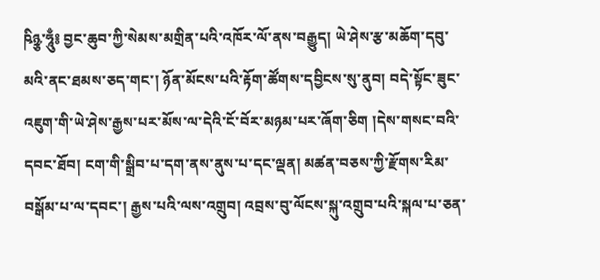ཥིཉྩ་ཧཱུྃ༔ བྱང་ཆུབ་ཀྱི་སེམས་མགྲིན་པའི་འཁོར་ལོ་ནས་བརྒྱུད། ཡེ་ཤེས་རྩ་མཆོག་དབུ་མའི་ནང་ཐམས་ཅད་གང་། ཉོན་མོངས་པའི་རྟོག་ཚོགས་དབྱིངས་སུ་ནུབ། བདེ་སྟོང་ཟུང་འཇུག་གི་ཡེ་ཤེས་རྒྱས་པར་མོས་ལ་དེའི་ངོ་བོར་མཉམ་པར་ཞོག་ཅིག །དེས་གསང་བའི་དབང་ཐོབ། ངག་གི་སྒྲིབ་པ་དག་ནས་ནུས་པ་དང་ལྡན། མཚན་བཅས་ཀྱི་རྫོགས་རིམ་བསྒོམ་པ་ལ་དབང་། རྒྱས་པའི་ལས་འགྲུབ། འབྲས་བུ་ལོངས་སྐུ་འགྲུབ་པའི་སྐལ་པ་ཅན་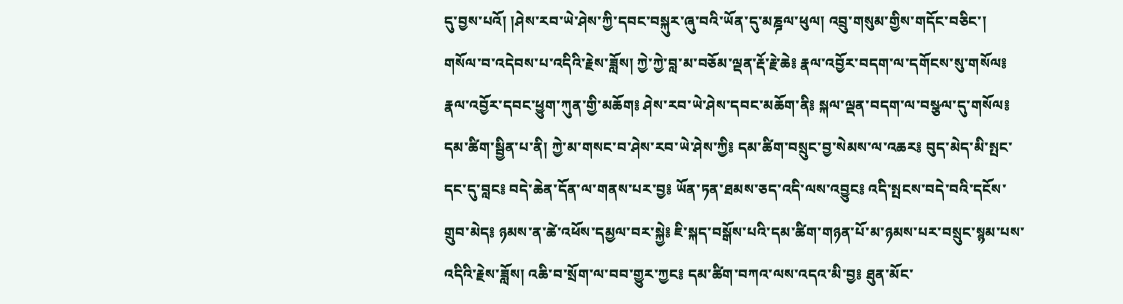དུ་བྱས་པའོ། །ཤེས་རབ་ཡེ་ཤེས་ཀྱི་དབང་བསྐུར་ཞུ་བའི་ཡོན་དུ་མཎྜལ་ཕུལ། འབྲུ་གསུམ་གྱིས་གདོང་བཅིང་། གསོལ་བ་འདེབས་པ་འདིའི་རྗེས་ཟློས། ཀྱེ་ཀྱེ་བླ་མ་བཅོམ་ལྡན་རྡོ་རྗེ་ཆེ༔ རྣལ་འབྱོར་བདག་ལ་དགོངས་སུ་གསོལ༔ རྣལ་འབྱོར་དབང་ཕྱུག་ཀུན་གྱི་མཆོག༔ ཤེས་རབ་ཡེ་ཤེས་དབང་མཆོག་ནི༔ སྐལ་ལྡན་བདག་ལ་བསྩལ་དུ་གསོལ༔ དམ་ཚིག་སྦྱིན་པ་ནི། ཀྱེ་མ་གསང་བ་ཤེས་རབ་ཡེ་ཤེས་ཀྱི༔ དམ་ཚིག་བསྲུང་བྱ་སེམས་ལ་འཆར༔ བུད་མེད་མི་སྤང་དང་དུ་བླང༔ བདེ་ཆེན་དོན་ལ་གནས་པར་བྱ༔ ཡོན་ཏན་ཐམས་ཅད་འདི་ལས་འབྱུང༔ འདི་སྤངས་བདེ་བའི་དངོས་གྲུབ་མེད༔ ཉམས་ན་ཚེ་འཕོས་དམྱལ་བར་སྐྱེ༔ ཇི་སྐད་བསྒོས་པའི་དམ་ཚིག་གཉན་པོ་མ་ཉམས་པར་བསྲུང་སྙམ་པས་འདིའི་རྗེས་ཟློས། འཆི་བ་སྲོག་ལ་བབ་གྱུར་ཀྱང༔ དམ་ཚིག་བཀའ་ལས་འདའ་མི་བྱ༔ ཐུན་མོང་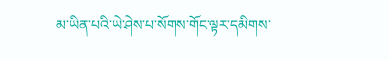མ་ཡིན་པའི་ཡེ་ཤེས་པ་སོགས་གོང་ལྟར་དམིགས་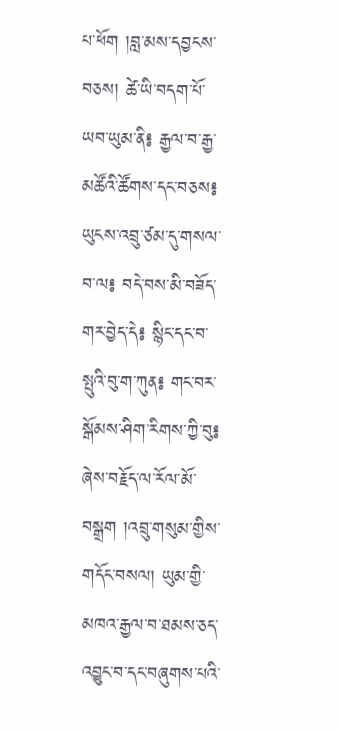པ་ཕོག །བླ་མས་དབྱངས་བཅས། ཚེ་ཡི་བདག་པོ་ཡབ་ཡུམ་ནི༔ རྒྱལ་བ་རྒྱ་མཚོའི་ཚོགས་དང་བཅས༔ ཡུངས་འབྲུ་ཙམ་དུ་གསལ་བ་ལ༔ བདེ་བས་མི་བཟོད་གར་བྱེད་དེ༔ སྙིང་དང་བ་སྤུའི་བུ་ག་ཀུན༔ གང་བར་སྒོམས་ཤིག་རིགས་ཀྱི་བུ༔ ཞེས་བརྗོད་ལ་རོལ་མོ་བསྒྲག །འབྲུ་གསུམ་གྱིས་གདོང་བསལ། ཡུམ་གྱི་མཁའ་རྒྱལ་བ་ཐམས་ཅད་འབྱུང་བ་དང་བཞུགས་པའི་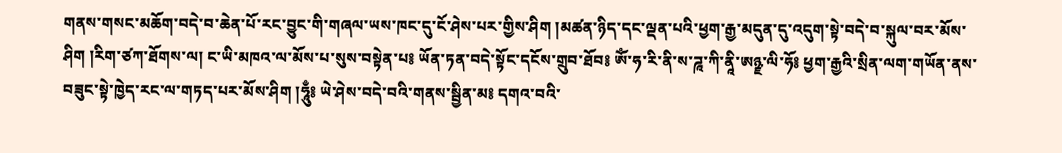གནས་གསང་མཆོག་བདེ་བ་ཆེན་པོ་རང་བྱུང་གི་གཞལ་ཡས་ཁང་དུ་ངོ་ཤེས་པར་གྱིས་ཤིག །མཚན་ཉིད་དང་ལྡན་པའི་ཕྱག་རྒྱ་མདུན་དུ་འདུག་སྟེ་བདེ་བ་སྐུལ་བར་མོས་ཤིག །རིག་ཙཀ་ཐོགས་ལ། ང་ཡི་མཁའ་ལ་མོས་པ་སུས་བསྟེན་པ༔ ཡོན་ཏན་བདེ་སྟོང་དངོས་གྲུབ་ཐོབ༔ ཨོཾ་ཧ་རི་ནི་ས་ཌཱ་ཀི་ནཱི་ཨཉྫ་ལི་ཧོ༔ ཕྱག་རྒྱའི་སྲིན་ལག་གཡོན་ནས་བཟུང་སྟེ་ཁྱེད་རང་ལ་གཏད་པར་མོས་ཤིག །ཧཱུྃ༔ ཡེ་ཤེས་བདེ་བའི་གནས་སྦྱིན་མ༔ དགའ་བའི་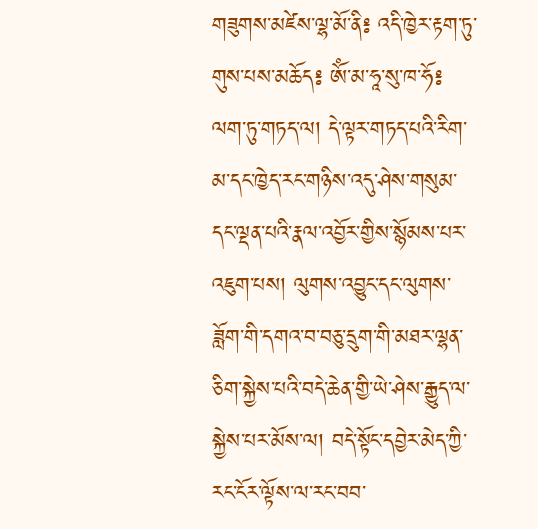གཟུགས་མཛེས་ལྷ་མོ་ནི༔ འདི་ཁྱེར་རྟག་ཏུ་གུས་པས་མཆོད༔ ཨོཾ་མ་ཧཱ་སུ་ཁ་ཧོ༔ ལག་ཏུ་གཏད་ལ། དེ་ལྟར་གཏད་པའི་རིག་མ་དང་ཁྱེད་རང་གཉིས་འདུ་ཤེས་གསུམ་དང་ལྡན་པའི་རྣལ་འབྱོར་གྱིས་སྙོམས་པར་འཇུག་པས། ལུགས་འབྱུང་དང་ལུགས་ཟློག་གི་དགའ་བ་བཅུ་དྲུག་གི་མཐར་ལྷན་ཅིག་སྐྱེས་པའི་བདེ་ཆེན་གྱི་ཡེ་ཤེས་རྒྱུད་ལ་སྐྱེས་པར་མོས་ལ། བདེ་སྟོང་དབྱེར་མེད་ཀྱི་རང་ངོར་ལྟོས་ལ་རང་བབ་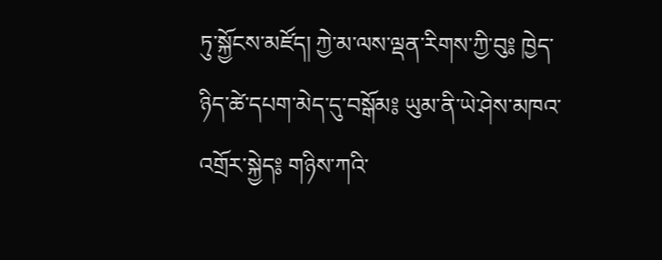ཏུ་སྐྱོངས་མཛོད། ཀྱེ་མ་ལས་ལྡན་རིགས་ཀྱི་བུ༔ ཁྱེད་ཉིད་ཚེ་དཔག་མེད་དུ་བསྒོམ༔ ཡུམ་ནི་ཡེ་ཤེས་མཁའ་འགྲོར་སྐྱེད༔ གཉིས་ཀའི་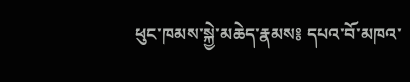ཕུང་ཁམས་སྐྱེ་མཆེད་རྣམས༔ དཔའ་བོ་མཁའ་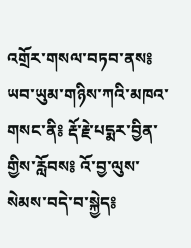འགྲོར་གསལ་བཏབ་ནས༔ ཡབ་ཡུམ་གཉིས་ཀའི་མཁའ་གསང་ནི༔ རྡོ་རྗེ་པདྨར་བྱིན་གྱིས་རློབས༔ འོ་བྱ་ལུས་སེམས་བདེ་བ་སྐྱེད༔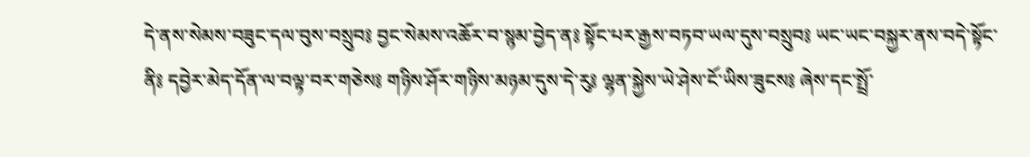དེ་ནས་སེམས་བཟུང་དལ་བུས་བསྲུབ༔ བྱང་སེམས་འཆོར་བ་སྙམ་བྱེད་ན༔ སྟོང་པར་རྒྱས་བཏབ་ཡལ་དུས་བསྲུབ༔ ཡང་ཡང་བསྐྱར་ནས་བདེ་སྟོང་ནི༔ དབྱེར་མེད་དོན་ལ་བལྟ་བར་གཅེས༔ གཉིས་ཤོར་གཉིས་མཉམ་དུས་དེ་རུ༔ ལྷན་སྐྱེས་ཡེ་ཤེས་ངོ་ཡིས་ཟུངས༔ ཞེས་དང་སྤྲོ་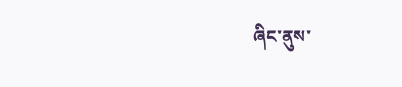ཞིང་ནུས་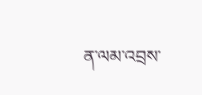ན་ལམ་འབྲས་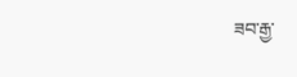ཟབ་རྒྱ་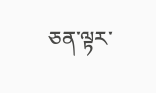ཅན་ལྟར་